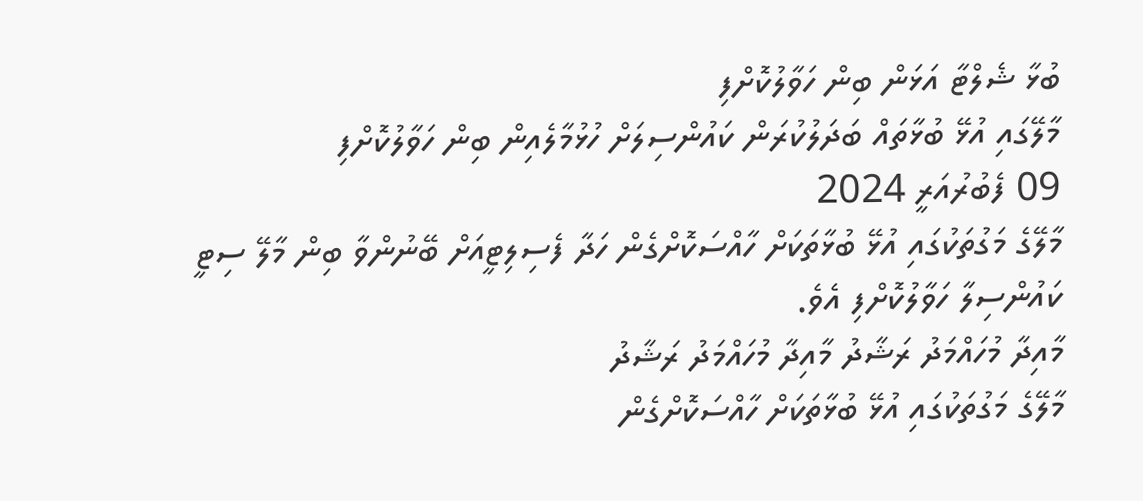ބުޅާ ޝެލްޓާ އަޅަން ބިން ހަވާލުކޮށްފި
މާލޭގައި އުޅޭ ބުޅާތައް ބަދަލުކުރަން ކައުންސިލަށް ހުޅުމާލެއިން ބިން ހަވާލުކޮށްފި
09 ފެބުރުއަރީ 2024
މާލޭގެ މަގުތަކުގައި އުޅޭ ބުޅާތަކަށް ހާއްސަކޮށްގެން ހަދާ ފެސިލިޓީއަށް ބޭނުންވާ ބިން މާލޭ ސިޓީ ކައުންސިލާ ހަވާލުކޮށްފި އެވެ.
މާއިދާ މުހައްމަދު ރަޝާދު މާއިދާ މުހައްމަދު ރަޝާދު
މާލޭގެ މަގުތަކުގައި އުޅޭ ބުޅާތަކަށް ހާއްސަކޮށްގެން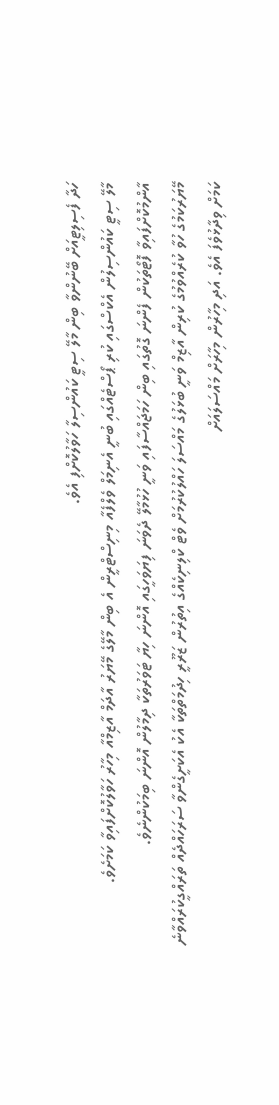ހަދާ ފެސިލިޓީއަށް ބޭނުންވާ ބިން މާލޭ ސިޓީ ކައުންސިލާ ހަވާލުކޮށްފި އެވެ.
މާލޭ ސިޓީ ކައުންސިލުން އެކްސްގައި ކުރި ޕޯސްޓެއްގައި ބުނީ އެނިމަލް ވެލްފެއާ މިނިސްޓްރީން އެ ބިން މާލޭގެ މޭޔަރު އާދަމް އާޒިމްއާ މިހާރު ހަވާލުކޮށްފައިވާ ކަމަށެވެ.
އާންމުކޮށްފައިވާ ފޮޓޯތަކުން ފެންނަ ގޮތުގައި ބިން ހަމަޖައްސާފައި ވަނީ ހުޅުމާލޭ ދެވަނަ ފިޔަވަހީގައި އޮންނަ ހިޔާ ޓަވަރުތަކާ ދިމާލުން އޮންނަ ބިމަކުންނެވެ.
މޭޔަރުކަމުގެ ހުވާ ކުރެއްވުމުގެ ކުރިން އާޒިމް ވަނީ ބުޅަލުގެ މައްސަލަ ހައްލުކުރުމަށް ވެޓް ކްލިނިކެއްގެ އިތުރުން ޒަރޫރީ ހިދުމަތްތަކާ އެކު އެކަށީގެންވާ ސަރަހައްދެއް ތަރައްގީކުރައްވާނެ ކަމަށް ވިދާޅުވެފަ އެވެ. އަދި މިހާރުން މިހާރަށް މައްސަލައަށް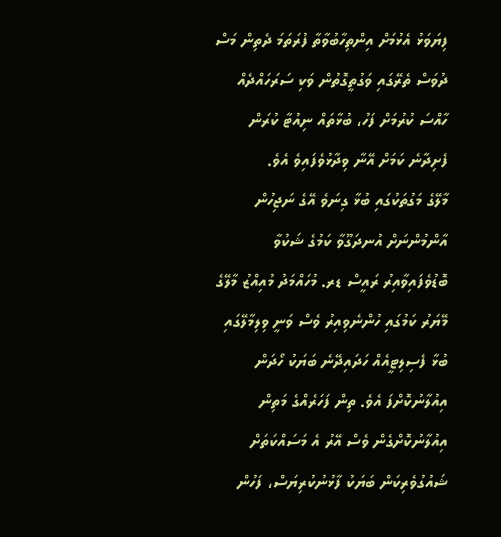ފިޔަވަޅު އެޅުމަށް އިންތިހާބުވާތާ ފުރަތަމަ ދެތިން މަސް ދުވަސް ތެރޭގައި ވަގުތީގޮތުން ވަކި ސަރަހައްދެއް ހާއްސަ ކުރުމަށް ފަހު، ބުޅާތައް ނިއުޓާ ކުރަން ފެށިދާނެ ކަމަށް އޭނާ ވިދާޅުވެފައިވެ އެވެ.
މާލޭގެ މަގުތަކުގައި ބުޅާ ގިނަވެ އޭގެ ނަޖިހުން އާންމުންނަށް އުނދަގޫވާ ކަމުގެ ޝަކުވާ ބޮޑުވެފައިވާއިރު ރައީސް ޑރ. މުހައްމަދު މުއިއްޒު މާލޭގެ މޭޔަރު ކަމުގައި ހުންނެވިއިރު ވެސް ވަނީ ވިލިމާލޭގައި ބުޅާ ފެސިލިޓީއެއް ހަދައިދޭނެ ބަޔަކު ހޯދަން އިއުލާނުކޮށްފަ އެވެ. ތިން ފަހަރެއްގެ މަތިން އިއުލާނުކޮށްގެން ވެސް އޭރު އެ މަސައްކަތަށް ޝައުގުވެރިކަން ބަޔަކު ފާޅުނުކުރިޔަސް، ފަހުން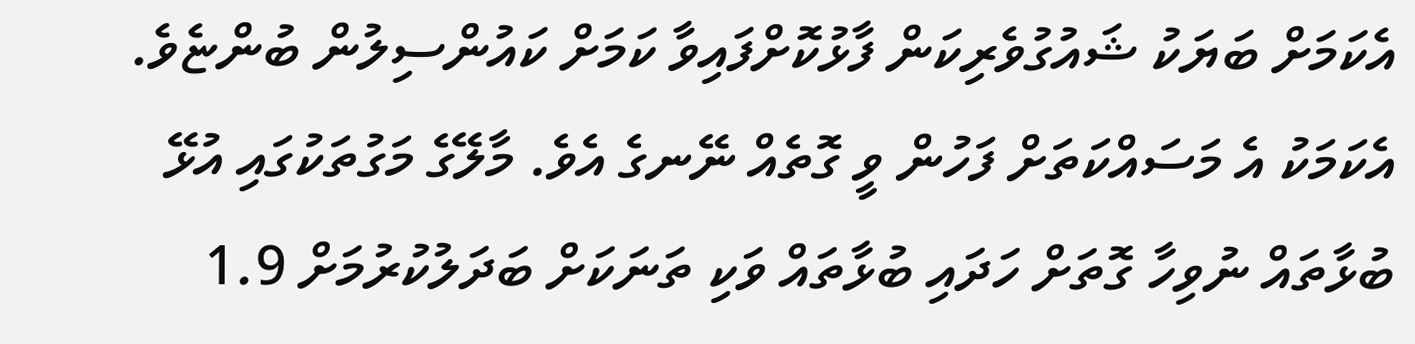އެކަމަށް ބަޔަކު ޝައުގުވެރިކަން ފާޅުކޮށްފައިވާ ކަމަށް ކައުންސިލުން ބުންޏެވެ.
އެކަމަކު އެ މަސައްކަތަށް ފަހުން ވީ ގޮތެއް ނޭނގެ އެވެ. މާލޭގެ މަގުތަކުގައި އުޅޭ ބުޅާތައް ނުވިހާ ގޮތަށް ހަދައި ބުޅާތައް ވަކި ތަނަކަށް ބަދަލުކުރުމަށް 1.9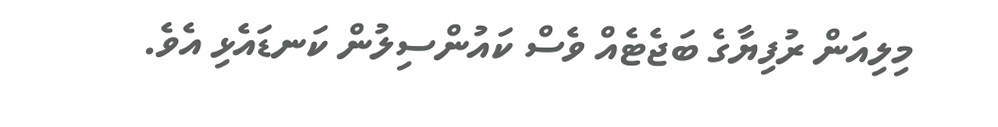މިލިއަން ރުފިޔާގެ ބަޖެޓެއް ވެސް ކައުންސިލުން ކަނޑައެޅި އެވެ.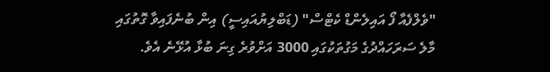"ވެލްފެއާ ފޯ އައިލެންޑް ކެޓްސް" (ޑަބްލިޔުއައިސީ) އިން ބުނެފައިވާ ގޮތުގައި މާލެ ސަރަހައްދުގެ މަގުތަކުގައި 3000 އަށްވުރެ ގިނަ ބުޅާ އުޅޭނެ އެވެ.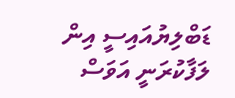ޑަބްލިޔުއައިސީ އިން ލަފާކުރަނީ އަވަސް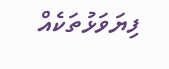ފިޔަވަޅުތަކެއް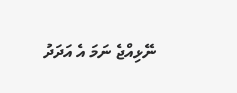ނޭޅިއްޖެ ނަމަ އެ އަދަދު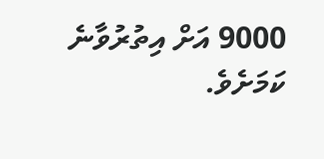9000 އަށް އިތުރުވާނެ ކަމަށެވެ.